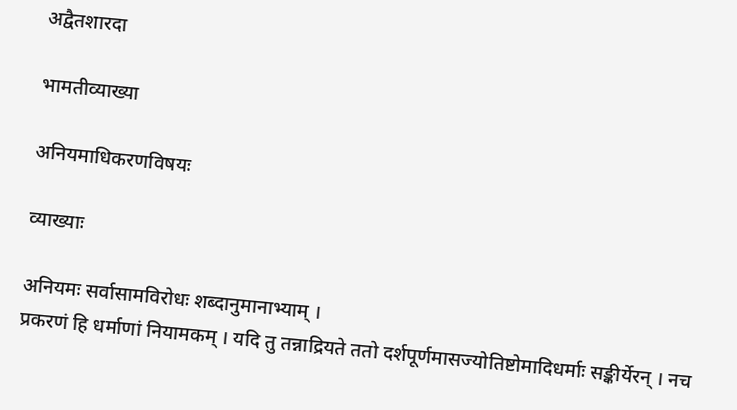अद्वैतशारदा

भामतीव्याख्या

अनियमाधिकरणविषयः

व्याख्याः

अनियमः सर्वासामविरोधः शब्दानुमानाभ्याम् ।
प्रकरणं हि धर्माणां नियामकम् । यदि तु तन्नाद्रियते ततो दर्शपूर्णमासज्योतिष्टोमादिधर्माः सङ्कीर्येरन् । नच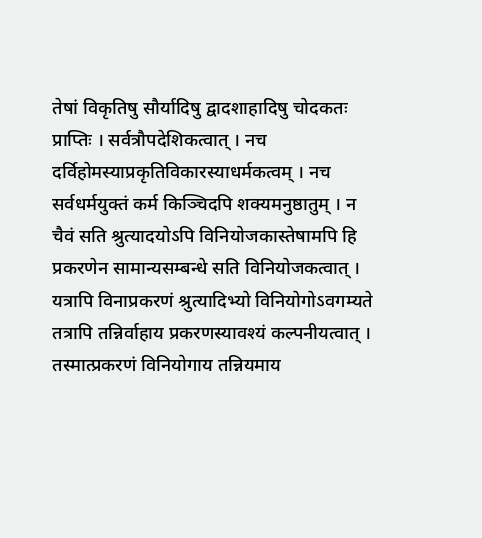तेषां विकृतिषु सौर्यादिषु द्वादशाहादिषु चोदकतः प्राप्तिः । सर्वत्रौपदेशिकत्वात् । नच दर्विहोमस्याप्रकृतिविकारस्याधर्मकत्वम् । नच सर्वधर्मयुक्तं कर्म किञ्चिदपि शक्यमनुष्ठातुम् । न चैवं सति श्रुत्यादयोऽपि विनियोजकास्तेषामपि हि प्रकरणेन सामान्यसम्बन्धे सति विनियोजकत्वात् । यत्रापि विनाप्रकरणं श्रुत्यादिभ्यो विनियोगोऽवगम्यते तत्रापि तन्निर्वाहाय प्रकरणस्यावश्यं कल्पनीयत्वात् । तस्मात्प्रकरणं विनियोगाय तन्नियमाय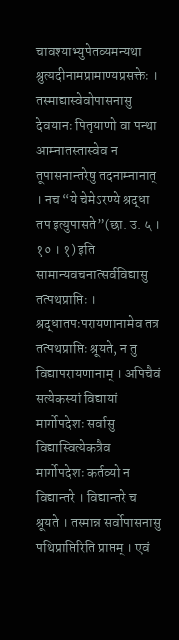चावश्याभ्युपेतव्यमन्यथा श्रुत्यदीनामप्रामाण्यप्रसक्तेः । तस्माद्यास्वेवोपासनासु देवयानः पितृयाणो वा पन्था आम्नातस्तास्वेव न तूपासनान्तरेषु तदनाम्नानात् । नच “ये चेमेऽरण्ये श्रद्धा तप इत्युपासते”(छा. उ. ५ । १० । १) इति सामान्यवचनात्सर्वविद्यासु तत्पथप्राप्तिः । श्रद्धातपःपरायणानामेव तत्र तत्पथप्राप्तिः श्रूयते, न तु विद्यापरायणानाम् । अपिचैवं सत्येकस्यां विद्यायां मार्गोपदेशः सर्वासु विद्यास्वित्येकत्रैव मार्गोपदेशः कर्तव्यो न विद्यान्तरे । विद्यान्तरे च श्रूयते । तस्मान्न सर्वोपासनासु पथिप्राप्तिरिति प्राप्तम् । एवं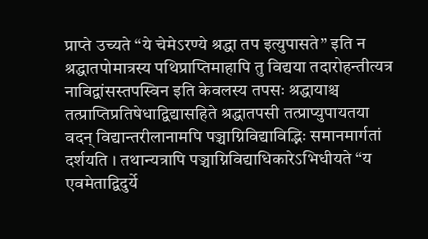प्राप्ते उच्यते “ये चेमेऽरण्ये श्रद्धा तप इत्युपासते” इति न श्रद्धातपोमात्रस्य पथिप्राप्तिमाहापि तु विद्यया तदारोहन्तीत्यत्र नाविद्वांसस्तपस्विन इति केवलस्य तपसः श्रद्धायाश्च तत्प्राप्तिप्रतिषेधाद्विद्यासहिते श्रद्धातपसी तत्प्राप्युपायतया वदन् विद्यान्तरीलानामपि पञ्चाग्निविद्याविद्भिः समानमार्गतां दर्शयति । तथान्यत्रापि पञ्चाग्निविद्याधिकारेऽभिधीयते “य एवमेताद्विदुर्ये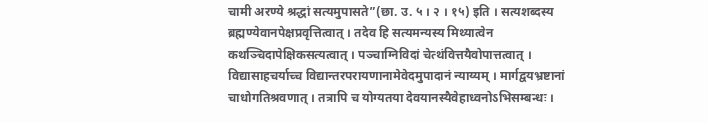चामी अरण्ये श्रद्धां सत्यमुपासते”(छा. उ. ५ । २ । १५) इति । सत्यशब्दस्य ब्रह्मण्येवानपेक्षप्रवृत्तित्वात् । तदेव हि सत्यमन्यस्य मिथ्यात्वेन कथञ्चिदापेक्षिकसत्यत्वात् । पञ्चाग्निविदां चेत्थंवित्तयैवोपात्तत्वात् । विद्यासाहचर्याच्च विद्यान्तरपरायणानामेवेदमुपादानं न्याय्यम् । मार्गद्वयभ्रष्टानां चाधोगतिश्रवणात् । तत्रापि च योग्यतया देवयानस्यैवेहाध्वनोऽभिसम्बन्धः ।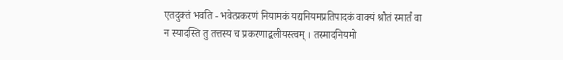एतदुक्तं भवति - भवेत्प्रकरणं नियामकं यद्यनियमप्रतिपादकं वाक्यं श्रौतं स्मार्तं वा न स्यादस्ति तु तत्तस्य च प्रकरणाद्बलीयस्त्वम् । तस्मादनियमो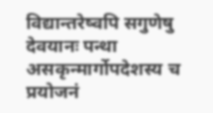विद्यान्तरेष्वपि सगुणेषु देवयानः पन्था असकृन्मार्गोपदेशस्य च प्रयोजनं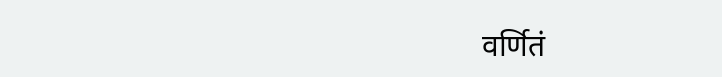वर्णितं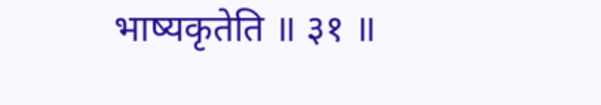भाष्यकृतेति ॥ ३१ ॥